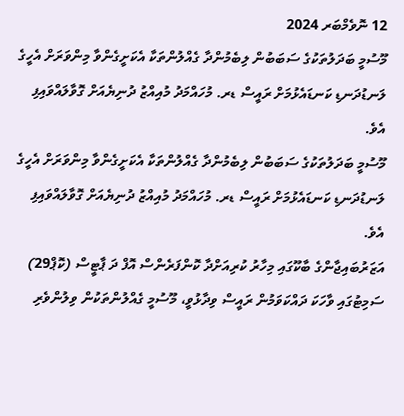12 ނޮވެމްބަރ 2024
މޫސުމީ ބަދަލުތަކުގެ ސަބަބުން ލިބެމުންދާ ގެއްލުންތަކާ އެކަށީގެންވާ މިންވަރަށް އެހީގެ ލަނޑުދަނޑި ކަނޑައެޅުމަށް ރައީސް ޑރ. މުހައްމަދު މުއިއްޒު ދުނިޔެއަށް ގޮވާލައްވައިފި އެވެ.
މޫސުމީ ބަދަލުތަކުގެ ސަބަބުން ލިބެމުންދާ ގެއްލުންތަކާ އެކަށީގެންވާ މިންވަރަށް އެހީގެ ލަނޑުދަނޑި ކަނޑައެޅުމަށް ރައީސް ޑރ. މުހައްމަދު މުއިއްޒު ދުނިޔެއަށް ގޮވާލައްވައިފި އެވެ.
އަޒަރުބައިޖާންގެ ބާކޫގައި މިހާރު ކުރިއަށްދާ ކޮންފަރެންސް އޮފް ދަ ޕާޓީސް (ކޮޕް29) ސަމިޓުގައި ވާހަކަ ދައްކަވަމުން ރައީސް ވިދާޅުވީ، މޫސުމީ ގެއްލުންތަކުން ވިލުންވެރި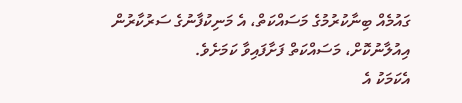ގައުމެއް ބިނާކުރުމުގެ މަސައްކަތް، އެ މަނިކުފާނުގެ ސަރުކާރުން އިއުލާނުކޮށް، މަސައްކަތް ފަށާފައިވާ ކަމަށެވެ.
އެކަމަކު އެ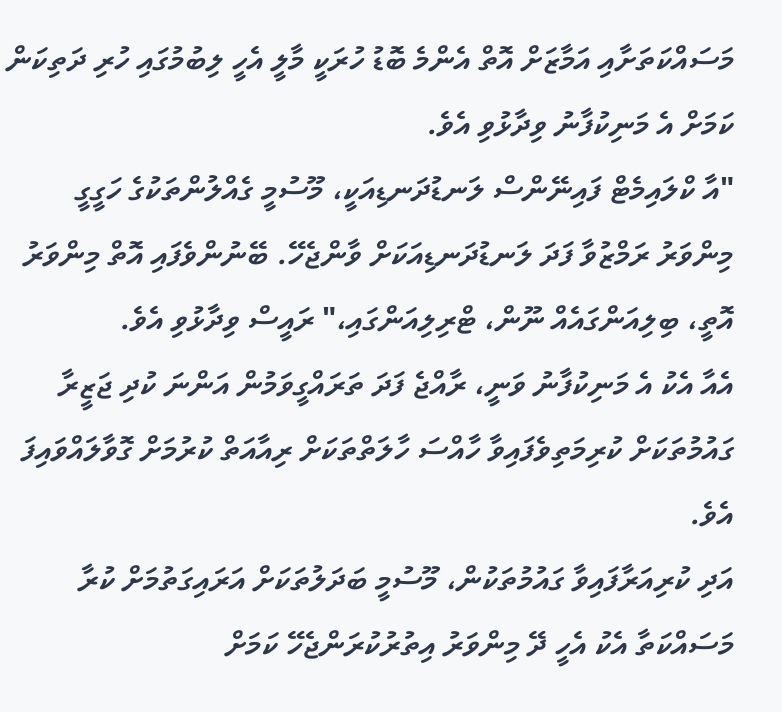މަސައްކަތަށާއި އަމާޒަށް އޮތް އެންމެ ބޮޑު ހުރަކީ މާލީ އެހީ ލިބުމުގައި ހުރި ދަތިކަން ކަމަށް އެ މަނިކުފާނު ވިދާޅުވި އެވެ.
"އާ ކްލައިމެޓް ފައިނޭންސް ލަނޑުދަނޑިއަކީ، މޫސުމީ ގެއްލުންތަކުގެ ހަގީގީ މިންވަރު ރަމްޒުވާ ފަދަ ލަނޑުދަނޑިއަކަށް ވާންޖެހޭ. ބޭނުންވެފައި އޮތް މިންވަރު އޮތީ، ބިލިއަންގައެއް ނޫން، ޓްރިލިއަންގައި،" ރައީސް ވިދާޅުވި އެވެ.
އެއާ އެކު އެ މަނިކުފާނު ވަނީ، ރާއްޖެ ފަދަ ތަރައްގީވަމުން އަންނަ ކުދި ޖަޒީރާ ގައުމުތަކަށް ކުރިމަތިވެފައިވާ ހާއްސަ ހާލަތްތަކަށް ރިއާއަތް ކުރުމަށް ގޮވާލައްވައިފަ އެވެ.
އަދި ކުރިއަރާފައިވާ ގައުމުތަކުން، މޫސުމީ ބަދަލުތަކަށް އަރައިގަތުމަށް ކުރާ މަސައްކަތާ އެކު އެހީ ދޭ މިންވަރު އިތުރުކުރަންޖެހޭ ކަމަށް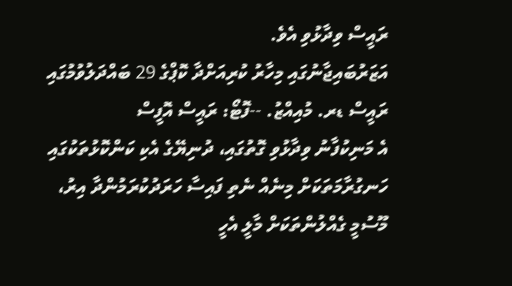ރައީސް ވިދާޅުވި އެވެ.
އަޒަރުބައިޖާނުގައި މިހާރު ކުރިއަށްދާ ކޮޕްގެ 29 ބައްދަލުވުމުގައި ރައީސް ޑރ. މުއިއްޒު. --ފޮޓޯ: ރައީސް އޮފީސް
އެ މަނިކުފާނު ވިދާޅުވި ގޮތުގައި، ދުނިޔޭގެ އެކި ކަންކޮޅުތަކުގައި ހަނގުރާމަތަކަށް މިނެއް ނެތި ފައިސާ ހަރަދުކުރަމުންދާ އިރު، މޫސުމީ ގެއްލުންތަކަށް މާލީ އެހީ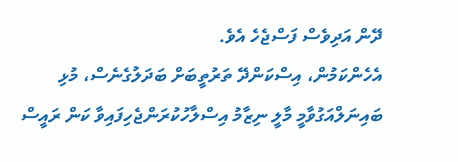ދޭން އަދިވެސް ފަސްޖެހެ އެވެ.
އެހެންކަމުން، އިސްކަންދޭ ތަރުތީބަށް ބަދަލުގެނެސް، މުޅި ބައިނަލްއަގުވާމީ މާލީ ނިޒާމު އިސްލާހުކުރަންޖެހިފައިވާ ކަން ރައީސް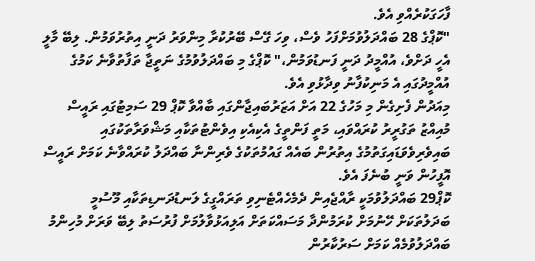ފާހަގަކުރެއްވި އެވެ.
"ކޮޕްގެ 28 ބައްދަލުވުމަށްފަހު ވެސް، ވިހަ ގޭސް ބޭރުކުރާ މިންވަރު ދަނީ އިތުރުވަމުން. ލިބޭ މާލީ އެހީ ދަށްވެ، އުއްމީދު ދަނީ ފަނޑުވަމުން،" ކޮޕްގެ މި ބައްދަލުވުމުގެ ނަތީޖާ ތަފާތުވާނެ ކަމުގެ އުއްމީދުގައި އެ މަނިކުފާނު ވިދާޅުވި އެވެ.
މިއަދުން ފެށިގެން މި މަހުގެ 22 އަށް އަޒަރުބައިޖާންގައި ބާއްވާ ކޮޕް 29 ސަމިޓުގައި ރައީސް މުއިއްޒު ތަގުރީރު ކުރައްވައި، މަތީ ފަންތީގެ އެކިއެކި އިވެންޓުތަކާއި މަޝްވަރާތަކުގައި ބައިވެރިވެވަޑައިގަތުމުގެ އިތުރުން ބައެއް ގައުމުތަކުގެ ވެރިންނާ ބައްދަލު ކުރައްވާނެ ކަމަށް ރައީސް އޮފީހުން ވަނީ ބުނެފަ އެވެ.
ކޮޕް29 ބައްދަލުވުމަކީ ރާއްޖެއިން ދެމެހެއްޓެނިވި ތަރައްގީގެ ލަނޑުދަނޑިތަކާއި މޫސުމީ ބަދަލުތަކަށް ހޭނުމަށް ކުރަމުންދާ މަސައްކަތަށް އަލިއަޅުވާލުމަށް ފުރުސަތު ލިބޭ ވަރަށް މުހިންމު ބައްދަލުވުމެއް ކަމަށް ސަރުކާރުން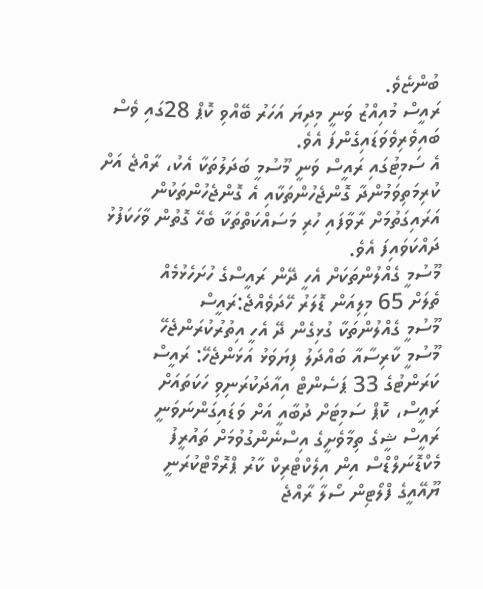ބުންޏެވެ.
ރައީސް މުއިއްޒު ވަނީ މިދިޔަ އަހަރު ބޭއްވި ކޮޕް 28ގައި ވެސް ބައިވެރިވެވަޑައިގެންފަ އެވެ.
އެ ސަމިޓުގައި ރައީސް ވަނީ މޫސުމީ ބަދަލުތަކާ އެކު، ރާއްޖެ އަށް ކުރިމަތިވަމުންދާ ގޮންޖެހުންތަކާއި އެ ގޮންޖެހުންތަކުން އަރައިގަތުމަށް ރާވާފައި ހުރި މަސައްކަތްތަކާ ބެހޭ ގޮތުން ވާހަކަފުޅު ދައްކަވައިފަ އެވެ.
މޫސުމީ ގެއްލުންތަކަށް އެހީ ދޭން ރައީސްގެ ހުށަހެޅުމެއް
ތެލަށް 65 މިލިއަން ޑޮލަރު ހޭދަވެއްޖެ:ރައީސް
މޫސުމީ ގެއްލުންތަކާ ގުޅިގެން ދޭ އެހީ އިތުރުކުރަންޖެހޭ
މޫސުމީ ކާރިސާއާ ބައްދަލު ފިޔަވަޅު އަޅަންޖެހޭ: ރައީސް
ކަރަންޓުގެ 33 ޕަސެންޓް އިއާދަކުރަނިވި ހަކަތައަށް
ރައީސް، ކޮޕް ސަމިޓަށް ދުބާއީ އަށް ވަޑައިގަންނަވަނީ
ރައީސް ޝީގެ ތިމާވެށީގެ އިސްނެންގުވުމަށް ތައުރީފު
މެކްޑޮނަލްޑްސް އިން އިލެކްޓްރިކް ކާރު ޕްރޮމޯޓްކުރަނީ
ޔޫއޭއީގެ ފްލޯޓިން ސޯލާ ރާއްޖެ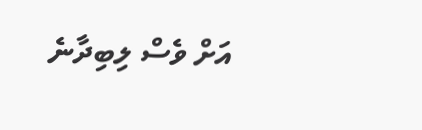އަށް ވެސް ލިބިދާނެ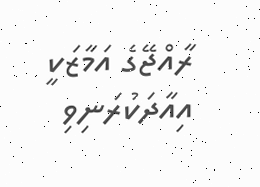ރާއްޖޭގެ އަމާޒަކީ އިއާދަކުރަނިވި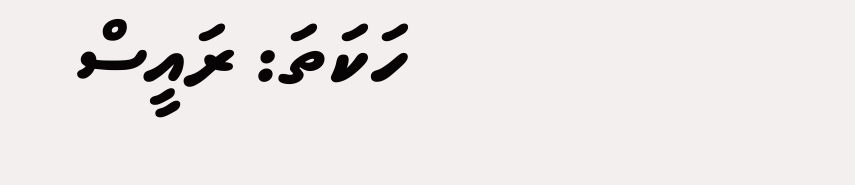ހަކަތަ: ރައީސް